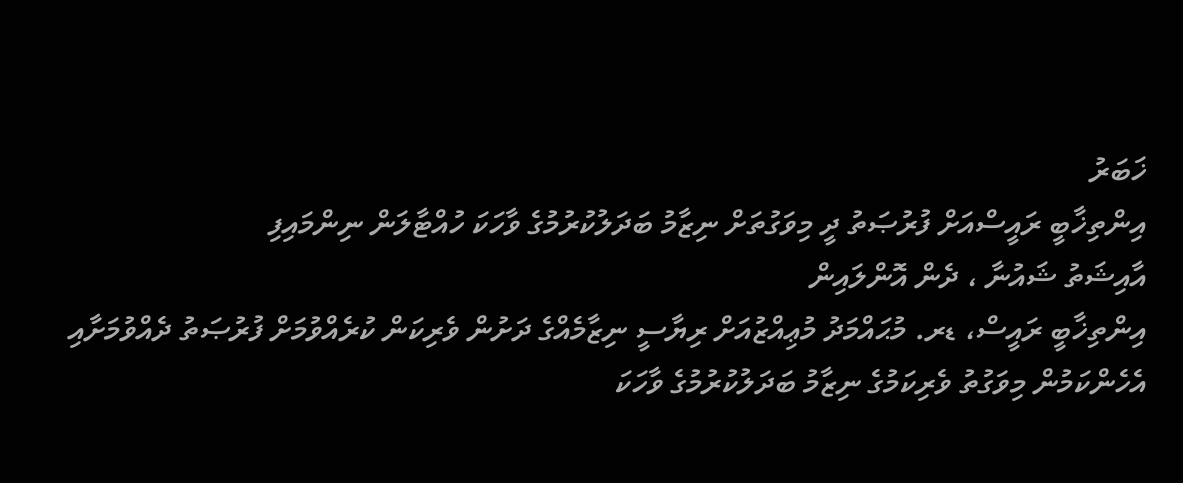ޚަބަރު
އިންތިޚާބީ ރައީސްއަށް ފުރުޞަތު ދީ މިވަގުތަށް ނިޒާމު ބަދަލުކުރުމުގެ ވާހަކަ ހުއްޓާލަން ނިންމައިފި
އާއިޝަތު ޝައުނާ ، ދެން އޮންލައިން
އިންތިޚާބީ ރައީސް، ޑރ. މުޙައްމަދު މުޢިއްޒުއަށް ރިޔާސީ ނިޒާމެއްގެ ދަށުން ވެރިކަން ކުރެއްވުމަށް ފުރުޞަތު ދެއްވުމަށާއި އެހެންކަމުން މިވަގުތު ވެރިކަމުގެ ނިޒާމު ބަދަލުކުރުމުގެ ވާހަކަ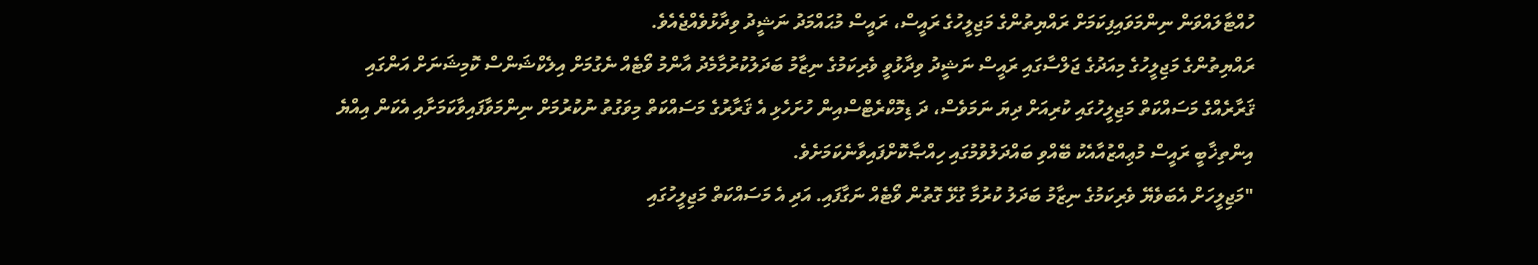ހުއްޓާލައްވަން ނިންމަވައިފިކަމަށް ރައްޔިތުންގެ މަޖިލީހުގެ ރައީސް، ރައީސް މުޙައްމަދު ނަޝީދު ވިދާޅުވެއްޖެއެވެ.
ރައްޔިތުންގެ މަޖިލީހުގެ މިއަދުގެ ޖަލްސާގައި ރައީސް ނަޝީދު ވިދާޅުވީ ވެރިކަމުގެ ނިޒާމު ބަދަލުކުރުމާމެދު އާންމު ވޯޓެއް ނެގުމަށް އިލެކްޝަންސް ކޮމިޝަނަށް އަންގައި ޤަރާރެއްގެ މަސައްކަތް މަޖިލީހުގައި ކުރިއަށް ދިޔަ ނަމަވެސް، ދަ ޑިމޮކްރެޓްސްއިން ހުށަހެޅި އެ ޤަރާރުގެ މަސައްކަތް މިވަގުތު ނުކުރުމަށް ނިންމަވާފައިވާކަމަށާއި އެކަން އިއްޔެ އިންތިޚާބީ ރައީސް މުޢިއްޒުއާއެކު ބޭއްވި ބައްދަލުވުމުގައި ހިއްޞާކޮށްފައިވާނެކަމަށެވެ.
"މަޖިލީހަށް އެބަވެޔޭ ވެރިކަމުގެ ނިޒާމު ބަދަލު ކުރުމާ ގުޅޭ ގޮތުން ވޯޓެއް ނަގާފައި. އަދި އެ މަސައްކަތް މަޖިލީހުގައި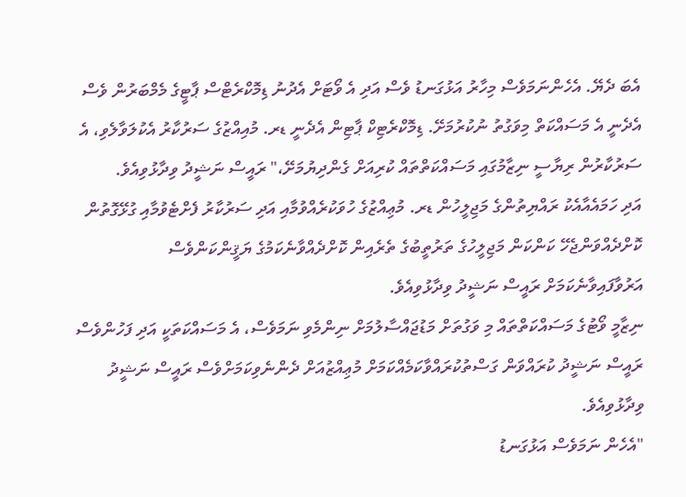އެބަ ދެޔޭ. އެހެންނަމަވެސް މިހާރު އަޅުގަނޑު ވެސް އަދި އެ ވޯޓަށް އެދުނު ޑިމޮކްރެޓްސް ޕާޓީގެ މެމްބަރުން ވެސް އެދެނީ އެ މަސައްކަތް މިވަގުތު ނުކުރުމަށޭ. ޑިމޮކްރެޓިކް ޕާޓިން އެދެނީ ޑރ. މުއިއްޒުގެ ސަރުކާރު އެކުލަވާލެވި، އެ ސަރުކާރުން ރިޔާސީ ނިޒާމުގައި މަސައްކަތްތައް ކުރިއަށް ގެންދިޔުމަށޭ،" ރައީސް ނަޝީދު ވިދާޅުވިއެވެ.
އަދި ހަމައެއާއެކު ރައްޔިތުންގެ މަޖިލީހުން ޑރ. މުޢިއްޒުގެ ހުވަކުރެއްވުމާއި އަދި ސަރުކާރު ފެށްޓެވުމާއި ގުޅޭގޮތުން ކޮށްދެއްވަންޖެހޭ ކަންކަން މަޖިލީހުގެ ތަރުތީބުގެ ތެރެއިން ކޮށްދެއްވާނެކަމުގެ ޔަޤީންކަންވެސް އަރުވާފައިވާނެކަމަށް ރައީސް ނަޝީދު ވިދާޅުވިއެވެ.
ނިޒާމީ ވޯޓުގެ މަސައްކަތްތައް މި ވަގުތަށް މަޑުޖައްސާލުމަށް ނިންމެވި ނަމަވެސް، އެ މަސައްކަތަކީ އަދި ފަހުންވެސް ރައީސް ނަޝީދު ކުރައްވަން ގަސްތުކުރައްވާކަމެއްކަމަށް މުޢިއްޒުއަށް ދެންނެވިކަމަށްވެސް ރައީސް ނަޝީދު ވިދާޅުވިއެވެ.
"އެހެން ނަމަވެސް އަޅުގަނޑު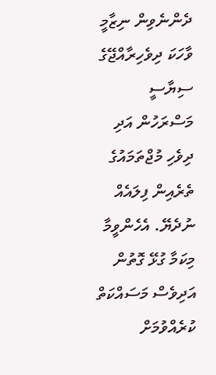ދެންނެވިން ނިޒާމީ ވާހަކަ ދިވެހިރާއްޖޭގެ ސިޔާސީ މަސްރަހުން އަދި ދިވެހި މުޖްތަމައުގެ ތެރެއިން ފިލައެއް ނުދެޔޭ. އެހެންވީމާ މިކަމާ ގުޅޭ ގޮތުން އަދިވެސް މަސައްކަތް ކުރެއްވުމަށް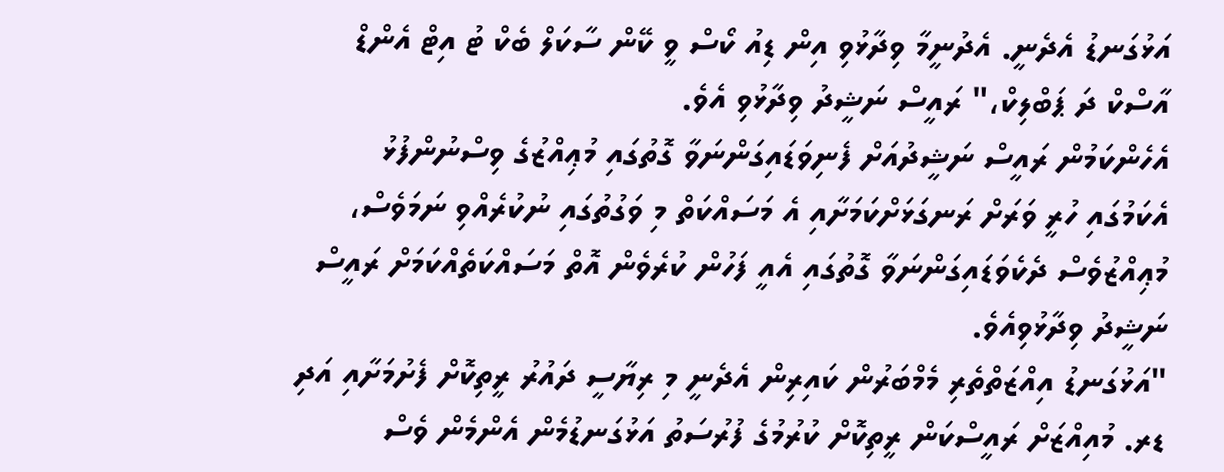އަޅުގަނޑު އެދެނީ. އެދުނީމާ ވިދާޅުވި އިން ޑިއު ކޯސް ވީ ކޭން ސާކަލް ބެކް ޓު އިޓް އެންޑް އާސްކް ދަ ޕަބްލިކް،" ރައީސް ނަޝީދު ވިދާޅުވި އެވެ.
އެހެންކަމުން ރައީސް ނަޝީދުއަށް ފެނިވަޑައިގަންނަވާ ގޮތުގައި މުޢިއްޒުގެ ވިސްނުންފުޅު އެކަމުގައި ހުރީ ވަރަށް ރަނގަޅަށްކަމަށާއި އެ މަސައްކަތް މި ވަގުތުގައި ނުކުރެއްވި ނަމަވެސް، މުޢިއްޒުވެސް ދެކެވަޑައިގަންނަވާ ގޮތުގައި އެއީ ފަހުން ކުރެވެން އޮތް މަސައްކަތެއްކަމަށް ރައީސް ނަޝީދު ވިދާޅުވިއެވެ.
"އަޅުގަނޑު އިއްޒަތްތެރި މެމްބަރުން ކައިރިން އެދެނީ މި ރިޔާސީ ދައުރު ރީތިކޮށް ފެށުމަށާއި އަދި ޑރ. މުއިއްޒަށް ރައީސްކަން ރީތިކޮށް ކުރުމުގެ ފުރުސަތު އަޅުގަނޑުމެން އެންމެން ވެސް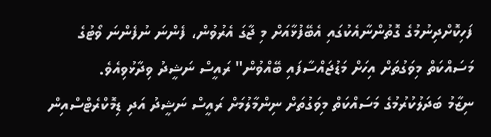ފަހިކޮށްދިނުމުގެ ގޮތުންނާއެކުގައި އެބޭފުޅާއަށް މި ޖާގަ އެރުވުން، ފެންނަ ނުފެންނަ ވޯޓުގެ މަސައްކަތް މިވަގުތަށް އިހަށް މަޑުޖައްސާފައި ބޭއްވުން" ރައީސް ނަޝީދު ވިދާޅުވިއެވެ.
ނިޒާމު ބަދަލުކުރުމުގެ މަސައްކަތް މިވަގުތަށް ނިންމާލުމަށް ރައީސް ނަޝީދު އަދި ޑިމޮކްރެޓްސްއިން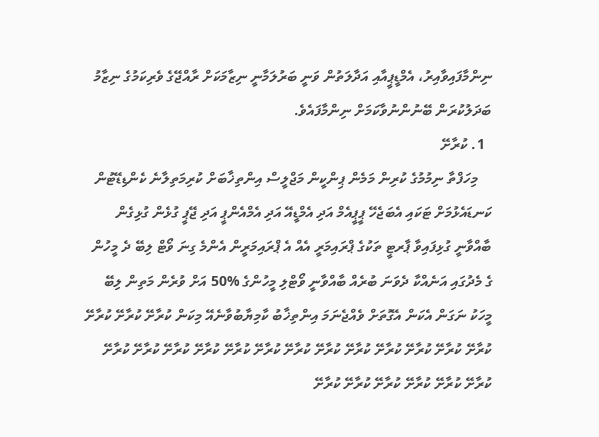ނިންމާފައިވާއިރު، އެމްޑީޕީއާއި އަދާލަތުން ވަނީ ބަރުލަމާނީ ނިޒާމަކަށް ރާއްޖޭގެ ވެރިކަމުގެ ނިޒާމު ބަދަލުކުރަން ބޭނުންނުވާކަމަށް ނިންމާފައެވެ.
  1. ކުރާށޭ
    މިހަފްތާ ނިމުމުގެ ކުރިން މަމެން ޕިންކީން މަޖްލީސް އިންތިޚާބަށް ކުރިމަތިލާނެ ކެންޑިޑޭޓުން ކަނޑައެޅުމަށް ޓަކައި އެބަޖެހޭ ޕީޕީއެމް އަދި އެމްޑީއޭ އަދި އެމްއެންޕީ އަދި ޖޭޕީ ގުޅެން ގުޅިގެން ބާއްވާނީ ގުޅިފައިވާ ޕާރޓީ ތަކުގެ ޕްރައިމަރީ އެއް އެ ޕްރައިމަރީން އެންމެ ގިނަ ވޯޓް ލިބޭ ދެ މީހުން ގެ މެދުގައި އަނެއްކާ ދެވަނަ ބުރެއް ބާއްވާނީ ވޯޓްލި މީހުންގެ %50 އަށް ވުރެން މަތިން ލިބޭ މީހަކު ނަގަން އެކަން އެގޮތަށް ވެއްޖެނަމަ އިންތިޚާބު ކާމިޔާބުވާނެއޭ މިކަން ކުރާށޭ ކުރާށޭ ކުރާށޭ ކުރާށޭ ކުރާށޭ ކުރާށޭ ކުރާށޭ ކުރާށޭ ކުރާށޭ ކުރާށޭ ކުރާށޭ ކުރާށޭ ކުރާށޭ ކުރާށޭ ކުރާށޭ ކުރާށޭ ކުރާށޭ ކުރާށޭ ކުރާށޭ ކުރާށޭ ކުރާށޭ ކުރާށޭ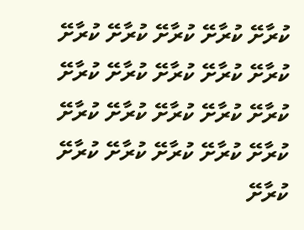ކުރާށޭ ކުރާށޭ ކުރާށޭ ކުރާށޭ ކުރާށޭ ކުރާށޭ ކުރާށޭ ކުރާށޭ ކުރާށޭ ކުރާށޭ ކުރާށޭ ކުރާށޭ ކުރާށޭ ކުރާށޭ ކުރާށޭ ކުރާށޭ ކުރާށޭ ކުރާށޭ ކުރާށޭ ކުރާށޭ ކުރާށޭ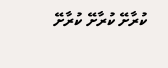ކުރާށޭ ކުރާށޭ ކުރާށޭ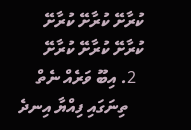ކުރާށޭ ކުރާށޭ ކުރާށޭ ކުރާށޭ ކުރާށޭ ކުރާށޭ
  2. އިބޫ ވަރެއް ނެތް
    ތިނަގައި ފިއްޔާ އިނދެ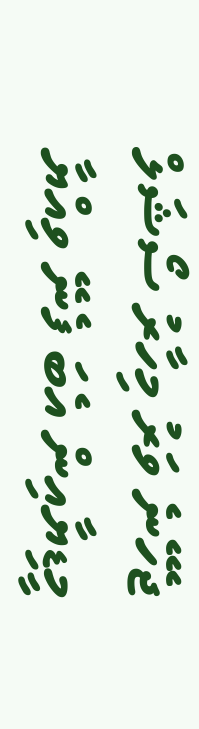ޖެހޭނެ ވަރު މިހާރު ސޯޝަލް މީޑިޔާއިން އެބަ ފެނޭ ވިއްޔާ